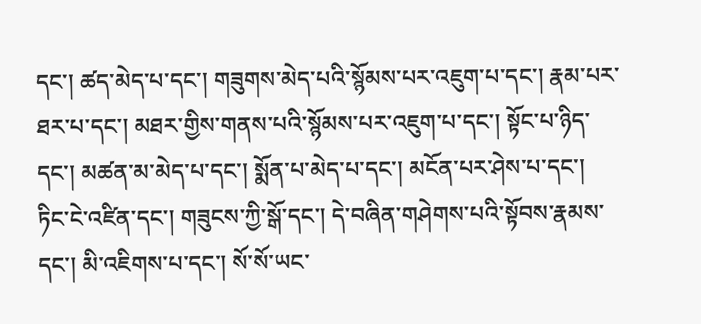དང་། ཚད་མེད་པ་དང་། གཟུགས་མེད་པའི་སྙོམས་པར་འཇུག་པ་དང་། རྣམ་པར་ཐར་པ་དང་། མཐར་གྱིས་གནས་པའི་སྙོམས་པར་འཇུག་པ་དང་། སྟོང་པ་ཉིད་དང་། མཚན་མ་མེད་པ་དང་། སྨོན་པ་མེད་པ་དང་། མངོན་པར་ཤེས་པ་དང་། ཏིང་ངེ་འཛིན་དང་། གཟུངས་ཀྱི་སྒོ་དང་། དེ་བཞིན་གཤེགས་པའི་སྟོབས་རྣམས་དང་། མི་འཇིགས་པ་དང་། སོ་སོ་ཡང་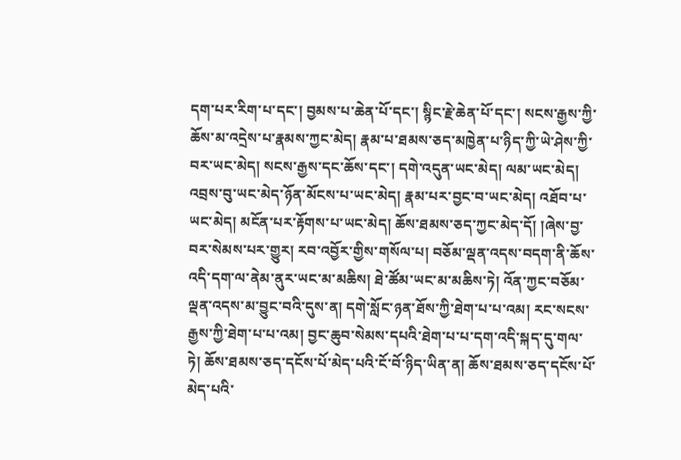དག་པར་རིག་པ་དང་། བྱམས་པ་ཆེན་པོ་དང་། སྙིང་རྗེ་ཆེན་པོ་དང་། སངས་རྒྱས་ཀྱི་ཆོས་མ་འདྲེས་པ་རྣམས་ཀྱང་མེད། རྣམ་པ་ཐམས་ཅད་མཁྱེན་པ་ཉིད་ཀྱི་ཡེ་ཤེས་ཀྱི་བར་ཡང་མེད། སངས་རྒྱས་དང་ཆོས་དང་། དགེ་འདུན་ཡང་མེད། ལམ་ཡང་མེད། འབྲས་བུ་ཡང་མེད་ཉོན་མོངས་པ་ཡང་མེད། རྣམ་པར་བྱང་བ་ཡང་མེད། འཐོབ་པ་ཡང་མེད། མངོན་པར་རྟོགས་པ་ཡང་མེད། ཆོས་ཐམས་ཅད་ཀྱང་མེད་དོ། །ཞེས་བྱ་བར་སེམས་པར་གྱུར། རབ་འབྱོར་གྱིས་གསོལ་པ། བཅོམ་ལྡན་འདས་བདག་ནི་ཆོས་འདི་དག་ལ་ནེམ་ནུར་ཡང་མ་མཆིས། ཐེ་ཚོམ་ཡང་མ་མཆིས་ཏེ། འོན་ཀྱང་བཅོམ་ལྡན་འདས་མ་བྱུང་བའི་དུས་ན། དགེ་སློང་ཉན་ཐོས་ཀྱི་ཐེག་པ་པ་འམ། རང་སངས་རྒྱས་ཀྱི་ཐེག་པ་པ་འམ། བྱང་ཆུབ་སེམས་དཔའི་ཐེག་པ་པ་དག་འདི་སྐད་དུ་གལ་ཏེ། ཆོས་ཐམས་ཅད་དངོས་པོ་མེད་པའི་ངོ་བོ་ཉིད་ཡིན་ན། ཆོས་ཐམས་ཅད་དངོས་པོ་མེད་པའི་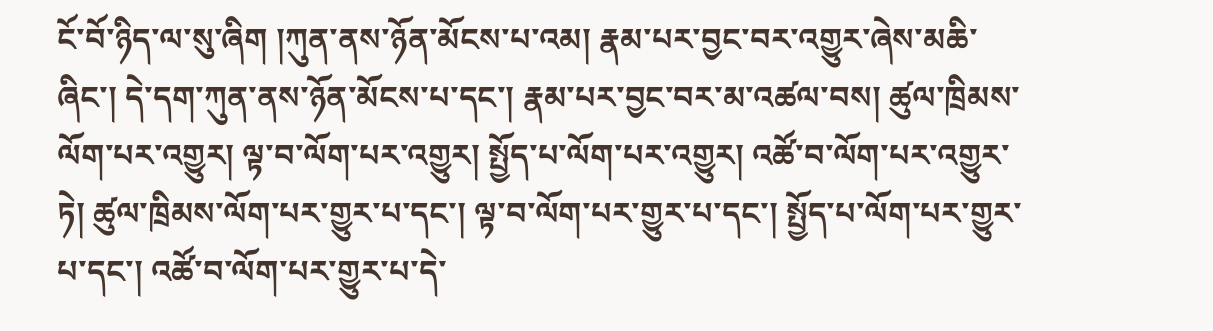ངོ་བོ་ཉིད་ལ་སུ་ཞིག །ཀུན་ནས་ཉོན་མོངས་པ་འམ། རྣམ་པར་བྱང་བར་འགྱུར་ཞེས་མཆི་ཞིང་། དེ་དག་ཀུན་ནས་ཉོན་མོངས་པ་དང་། རྣམ་པར་བྱང་བར་མ་འཚལ་བས། ཚུལ་ཁྲིམས་ལོག་པར་འགྱུར། ལྟ་བ་ལོག་པར་འགྱུར། སྤྱོད་པ་ལོག་པར་འགྱུར། འཚོ་བ་ལོག་པར་འགྱུར་ཏེ། ཚུལ་ཁྲིམས་ལོག་པར་གྱུར་པ་དང་། ལྟ་བ་ལོག་པར་གྱུར་པ་དང་། སྤྱོད་པ་ལོག་པར་གྱུར་པ་དང་། འཚོ་བ་ལོག་པར་གྱུར་པ་དེ་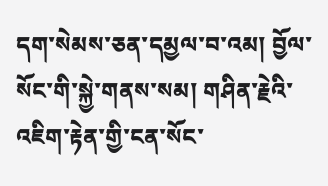དག་སེམས་ཅན་དམྱལ་བ་འམ། བྱོལ་སོང་གི་སྐྱེ་གནས་སམ། གཤིན་རྗེའི་འཇིག་རྟེན་གྱི་ངན་སོང་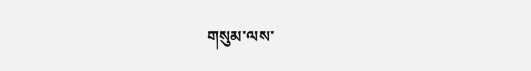གསུམ་ལས་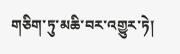གཅིག་ཏུ་མཆི་བར་འགྱུར་ཏེ།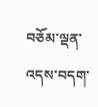བཅོམ་ལྡན་འདས་བདག་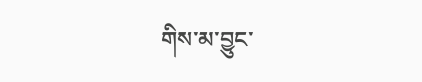གིས་མ་བྱུང་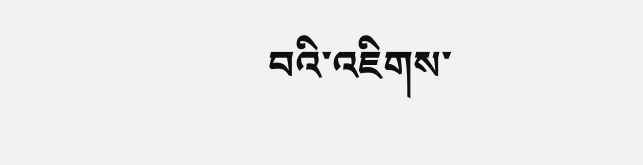བའི་འཇིགས་